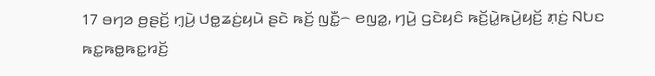17 ꤋꤚꤤ ꤥ꤬ꤔꤢꤩ꤬ ꤚ꤫ꤣꤧ꤬ ꤓꤥ꤭ꤘꤢꤦ꤬ꤟꤣꤧ ꤔꤢꤧ ꤒꤢꤩ꤬ ꤜꤢꤪ꤭꤮ ꤕꤜꤤ꤭, ꤚꤣꤧ꤬ ꤞꤢꤧꤟꤢꤨ ꤒꤢꤩ꤬ꤣꤧ꤭ꤒꤣꤧ꤬ꤟꤢꤩ꤬ ꤊ꤫ꤢꤦ꤬ ꤡꤝꤢ ꤒꤢ꤭ꤒꤥ꤭ꤒꤢ꤭ꤙꤢꤩ꤬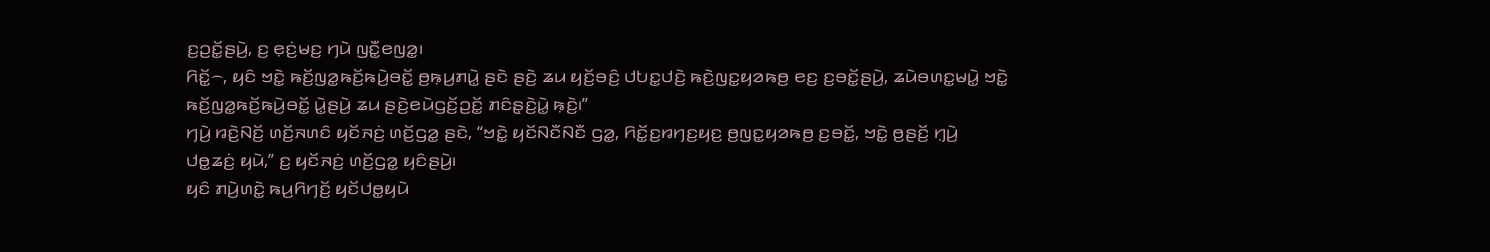ꤢ꤬ꤑꤢꤩ꤭ꤔꤣꤧ꤬, ꤢ꤬ ꤕ꤫ꤢꤦ꤬ꤗꤢ꤬ ꤚꤣꤧ ꤜꤢꤪ꤭ꤕꤜꤤ꤭꤯
ꤖꤢꤩ꤭꤮, ꤟꤢꤨ ꤠꤢꤧ꤭ ꤒꤢꤩ꤬ꤜꤤ꤭ꤒꤢꤩ꤬ꤒꤣꤧ꤬ꤋꤢꤩ꤭ ꤥ꤬ꤒ꤫ꤣ꤬ꤊꤣꤧ꤭ ꤔꤢꤧ ꤔꤢꤧ꤬ ꤘꤣ ꤟꤢꤩ꤬ꤋꤢꤨ꤬ ꤓꤝꤢ꤭ꤓꤢꤧ꤬ ꤒꤢꤧ꤬ꤜꤢ꤭ꤟꤤꤒꤥ꤬ ꤕꤢ꤬ ꤢ꤬ꤋꤢꤩ꤭ꤔꤣꤧ꤬, ꤘꤣꤧꤋꤛꤢ꤭ꤗꤣꤧ꤭ ꤠꤢꤧ꤭ ꤒꤢꤩ꤬ꤜꤤ꤭ꤒꤢꤩ꤬ꤒꤣꤧ꤬ꤋꤢꤩ꤭ ꤣꤧ꤭ꤔꤣꤧ꤬ ꤘꤣ ꤔꤢꤧ꤬ꤕꤣꤧꤞꤢꤩ꤬ꤑꤢꤩ꤭ ꤊꤢꤨꤔ꤫ꤢꤧ꤬ꤣꤧ꤭ ꤒ꤫ꤢꤧ꤬꤯”
ꤚꤣꤧ꤬ ꤙꤢꤧ꤬ꤡꤢꤩ꤬ ꤛꤢꤩ꤬ꤏꤛꤢꤨ ꤟꤢꤩꤏꤢꤦ꤬ ꤛꤢꤩ꤬ꤞꤤ꤭ ꤔꤢꤧ, “ꤠꤢꤧ꤭ ꤟꤢꤩꤡꤢꤪꤡꤢꤪ ꤞꤤ꤭, ꤖꤢꤩ꤭ꤢ꤬ꤙꤚꤢ꤬ꤟꤢ꤬ ꤥ꤬ꤜꤢ꤭ꤟꤤꤒꤥ꤬ ꤢ꤬ꤋꤢꤩ꤭, ꤠꤢꤧ꤭ ꤥ꤬ꤔꤢꤩ꤬ ꤚ꤫ꤣꤧ꤬ ꤓꤥ꤭ꤘꤢꤦ꤬ ꤟꤣꤧ,” ꤢ꤬ ꤟꤢꤩꤏꤢꤦ꤬ ꤛꤢꤩ꤬ꤞꤤ꤭ ꤟꤢꤨꤔꤣꤧ꤬꤯
ꤟꤢꤨ ꤊꤣꤧ꤬ꤛꤢꤧ꤭ ꤒꤣ꤬ꤖꤚꤢꤩ꤬ ꤟꤢꤩꤓꤥ꤭ꤟꤣꤧ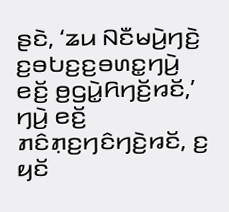ꤔꤢꤧ, ‘ꤘꤣ ꤡꤢꤪꤗꤣꤧ꤬ꤚꤢꤧ꤬ ꤢ꤬ꤋꤝꤢ꤬ꤢ꤬ꤋꤛꤢ꤭ꤚꤣꤧ꤬ ꤕꤢꤩ꤬ ꤥ꤬ꤞꤣꤧ꤭ꤖꤚꤢꤩ꤬ꤙꤢꤩ,’ ꤚꤣꤧ꤬ ꤕꤢꤩ꤬ ꤊꤢꤨꤊ꤫ꤢ꤬ꤚꤢꤨꤚꤢꤧ꤬ꤙꤢꤩ, ꤢ꤬ ꤟꤢꤩ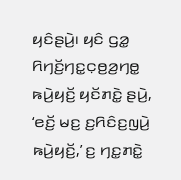ꤟꤢꤨꤔꤣꤧ꤬꤯ ꤟꤢꤨ ꤞꤤ꤭ ꤖꤚꤢꤩ꤬ꤚꤢ꤭ꤍ꤫ꤥ꤬ꤤ꤬ꤚꤥ꤭ ꤒꤣꤧ꤬ꤟꤢꤩ꤬ ꤟꤢꤩꤊꤢꤧ꤭ ꤔꤣꤧ꤬, ‘ꤕꤢꤩ꤬ ꤗꤢ꤬ ꤢ꤬ꤖꤢꤨꤢ꤬ꤜꤣꤧ꤬ ꤒꤣꤧ꤬ꤟꤢꤩ꤬,’ ꤢ꤬ ꤚꤢ꤭ꤊꤢꤧ꤭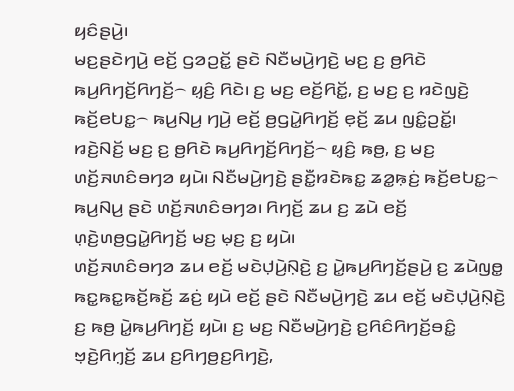ꤟꤢꤨꤔꤣꤧ꤬꤯
ꤗꤢ꤬ꤔꤢꤧꤚꤣꤧ꤬ ꤕꤢꤩ꤬ ꤞꤤꤑꤢꤩ꤭ ꤔꤢꤧ ꤡꤢꤪꤗꤣꤧ꤬ꤚꤢꤧ꤬ ꤗꤢ꤬ ꤢ꤬ ꤥ꤬ꤖꤢꤧ ꤒꤣ꤬ꤖꤚꤢꤩ꤬ꤖꤚꤢꤩ꤬꤮ ꤟ꤫ꤢꤨ꤬ ꤖꤢꤧ꤯ ꤢ꤬ ꤗꤢ꤬ ꤕꤢꤩ꤬ꤖꤢꤩ꤭, ꤢ꤬ ꤗꤢ꤬ ꤢ꤬ ꤙꤢꤧꤜꤢꤧ꤬ ꤒꤢꤩ꤬ꤕꤝꤢ꤭꤮ ꤒꤣ꤬ꤡꤣ꤬ ꤚꤣꤧ꤬ ꤕꤢꤩ꤬ ꤥ꤬ꤞꤣꤧ꤭ꤖꤚꤢꤩ꤬ ꤕ꤫ꤢꤩ꤬ ꤘꤣ ꤜꤢꤨ꤭ꤑꤢꤩ꤭꤯ ꤙꤢꤧ꤬ꤡꤢꤩ꤬ ꤗꤢ꤬ ꤢ꤬ ꤥ꤬ꤖꤢꤧ ꤒꤣ꤬ꤖꤚꤢꤩ꤬ꤖꤚꤢꤩ꤬꤮ ꤟ꤫ꤢꤨ꤬ ꤒꤥ꤬, ꤢ꤬ ꤗꤢ꤬ ꤛꤢꤩ꤬ꤏꤛꤢꤨꤋꤚꤤ ꤟꤣꤧ꤯ ꤡꤢꤪꤗꤣꤧ꤬ꤚꤢꤧ꤬ ꤔꤢꤪ꤭ꤙꤢꤧꤒꤢ꤭ ꤘꤤ꤭ꤒ꤫ꤢꤦ꤬ ꤒꤢꤩ꤬ꤕꤝꤢ꤭꤮ ꤒꤣ꤬ꤡꤣ꤬ ꤔꤢꤧ ꤛꤢꤩ꤬ꤏꤛꤢꤨꤋꤚꤤ꤯ ꤖꤚꤢꤩ꤬ ꤘꤣ ꤢ꤬ ꤘꤣꤧ ꤕꤢꤩ꤬ ꤛ꤫ꤢꤧ꤬ꤛꤥ꤬ꤞꤣꤧ꤭ꤖꤚꤢꤩ꤬ ꤗꤢ꤬ ꤗ꤫ꤢ꤬ ꤢ꤬ ꤟꤣꤧ꤯
ꤛꤢꤩ꤬ꤏꤛꤢꤨꤋꤚꤤ ꤘꤣ ꤕꤢꤩ꤬ ꤗꤢꤧꤓ꤫ꤣꤧ꤬ꤡ꤫ꤢꤧ꤬ ꤢ꤬ ꤣꤧ꤭ꤒꤣ꤬ꤖꤚꤢꤩ꤬ꤔꤣꤧ꤬ ꤢ꤬ ꤘꤣꤧꤜꤥ꤭ ꤒꤢ꤭ꤒꤢ꤭ꤒꤢꤩ꤬ꤒꤢꤩ꤬ ꤘꤢꤦ꤬ ꤟꤣꤧ ꤕꤢꤩ꤬ ꤔꤢꤧ ꤡꤢꤪꤗꤣꤧ꤬ꤚꤢꤧ꤬ ꤘꤣ ꤕꤢꤩ꤬ ꤗꤢꤧꤓ꤫ꤣꤧ꤬ꤡ꤫ꤢꤧ꤬ ꤢ꤬ ꤒꤥ꤬ ꤣꤧ꤭ꤒꤣ꤬ꤖꤚꤢꤩ꤬ ꤟꤣꤧ꤯ ꤢ꤬ ꤗꤢ꤬ ꤡꤢꤪꤗꤣꤧ꤬ꤚꤢꤧ꤬ ꤢ꤬ꤖꤢꤨꤖꤚꤢꤩ꤬ꤋꤢꤨ꤭ ꤠ꤫ꤢꤧ꤬ꤖꤚ꤫ꤢꤩ꤬ ꤘꤣ ꤢ꤬ꤖꤚꤥ꤬ꤢ꤬ꤖꤚꤢꤧ꤬,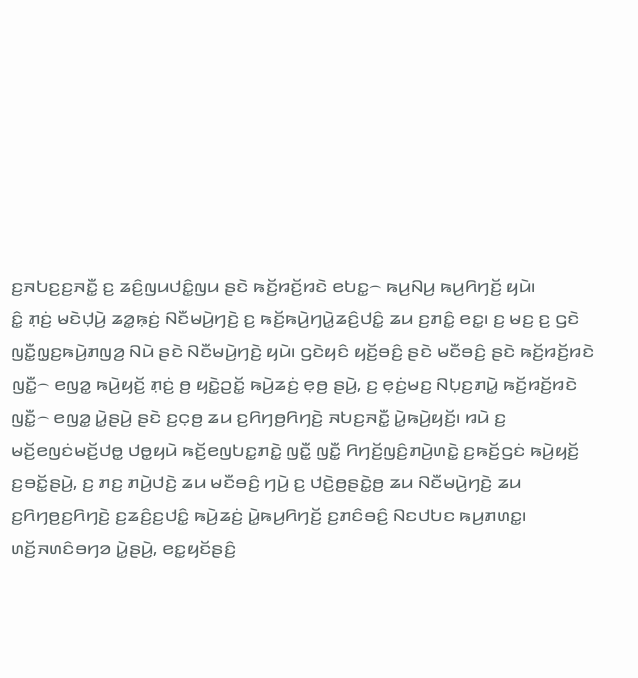ꤢ꤬ꤏꤝꤢ꤬ꤢ꤬ꤏꤢꤪ꤭ ꤢ꤬ ꤘꤢꤨ꤬ꤜꤣꤓꤢꤨ꤭ꤜꤣ ꤔꤢꤧ ꤒꤢꤩ꤬ꤙꤢꤩ꤬ꤙꤢꤧ ꤕꤝꤢ꤭꤮ ꤒꤣ꤬ꤡꤣ꤬ ꤒꤣ꤬ꤖꤚꤢꤩ꤬ ꤟꤣꤧ꤯
ꤢꤨ꤭ ꤊ꤫ꤢꤦ꤬ ꤗꤢꤧꤓ꤫ꤣꤧ꤬ ꤘꤤ꤭ꤒ꤫ꤢꤦ꤬ ꤡꤢꤪꤗꤣꤧ꤬ꤚꤢꤧ꤬ ꤢ꤬ ꤒꤢꤩ꤬ꤒꤣꤧ꤬ꤚꤣꤧ꤭ꤘꤢꤨ꤬ꤓꤢꤨ꤭ ꤘꤣ ꤢ꤬ꤊꤢꤨ꤭ ꤕꤢ꤭꤯ ꤢ꤬ ꤗꤢ꤬ ꤢ꤬ ꤞꤢꤧ ꤜꤢꤪ꤭ꤜ꤫ꤢ꤬ꤒꤣꤧ꤬ꤊꤜꤤ꤬ ꤡꤣꤧ ꤔꤢꤧ ꤡꤢꤪꤗꤣꤧ꤬ꤚꤢꤧ꤬ ꤟꤣꤧ꤯ ꤞꤢꤧꤟꤢꤨ ꤟꤢꤩ꤬ꤋꤢꤨ꤬ ꤔꤢꤧ ꤗꤢꤪꤋꤢꤨ꤬ ꤔꤢꤧ ꤒꤢꤩ꤬ꤙꤢꤩ꤬ꤙꤢꤧ ꤜꤢꤪ꤭꤮ ꤕꤜꤤ꤭ ꤒꤣꤧ꤬ꤟꤢꤩ꤬ ꤊ꤫ꤢꤦ꤬ ꤥ꤬ ꤟꤢꤧ꤭ꤑꤢꤩ꤭ ꤒꤣꤧ꤬ꤘꤢꤦ꤬ ꤕ꤫ꤥ꤬ ꤔꤣꤧ꤬, ꤢ꤬ ꤕ꤫ꤢꤦ꤬ꤗꤢ꤬ ꤡꤝ꤫ꤢ꤬ꤊꤣꤧ꤭ ꤒꤢꤩ꤬ꤙꤢꤩ꤬ꤙꤢꤧ ꤜꤢꤪ꤭꤮ ꤕꤜꤤ꤭ ꤣꤧ꤭ꤔꤣꤧ꤬ ꤔꤢꤧ ꤢ꤬ꤍ꤫ꤥ꤬ ꤘꤣ ꤢ꤬ꤖꤚꤥ꤬ꤖꤚꤢꤧ꤬ ꤏꤝꤢ꤬ꤏꤢꤪ꤭ ꤣꤧ꤭ꤒꤣꤧ꤬ꤟꤢꤩ꤬꤯ ꤙꤣꤧ ꤢ꤬ ꤗꤢꤩ꤬ꤕꤜꤢꤦꤗꤢꤩ꤬ꤓꤥ꤭ ꤓꤥ꤭ꤟꤣꤧ ꤒꤢꤩ꤬ꤕꤜꤝꤢ꤭ꤊꤢꤧ꤭ ꤜꤢꤪ꤭ ꤜꤢꤪ꤭ ꤖꤚꤢꤩ꤬ꤜꤢꤨ꤬ꤊꤣꤧ꤬ꤛꤢꤧ꤭ ꤢ꤬ꤒꤢꤩ꤬ꤞꤢꤦ ꤒꤣꤧ꤬ꤟꤢꤩ꤬ ꤢ꤬ꤋꤢꤩ꤭ꤔꤣꤧ꤬, ꤢ꤬ ꤊꤢ꤬ ꤊꤣꤧ꤬ꤓꤢꤧ꤬ ꤘꤣ ꤗꤢꤪꤋꤢꤨ꤬ ꤚꤣꤧ꤬ ꤢ꤬ ꤓꤢꤧ꤬ꤥ꤬ꤔꤢꤧ꤭ꤥ꤬ ꤘꤣ ꤡꤢꤪꤗꤣꤧ꤬ꤚꤢꤧ꤬ ꤘꤣ ꤢ꤬ꤖꤚꤥ꤬ꤢ꤬ꤖꤚꤢꤧ꤬ ꤢ꤬ꤘꤢꤨ꤬ꤢ꤬ꤓꤢꤨ꤭ ꤒꤣꤧ꤬ꤘꤢꤦ꤬ ꤣꤧ꤭ꤒꤣ꤬ꤖꤚꤢꤩ꤬ ꤢ꤬ꤊꤢꤨꤋꤢꤨ꤬ ꤡꤢꤓꤝꤢ ꤒꤣ꤬ꤊꤛꤢ꤭꤯
ꤛꤢꤩ꤬ꤏꤛꤢꤨꤋꤚꤤ ꤣꤧ꤭ꤔꤣꤧ꤬, ꤕꤢ꤭ꤟꤢꤩꤔꤢꤨ꤬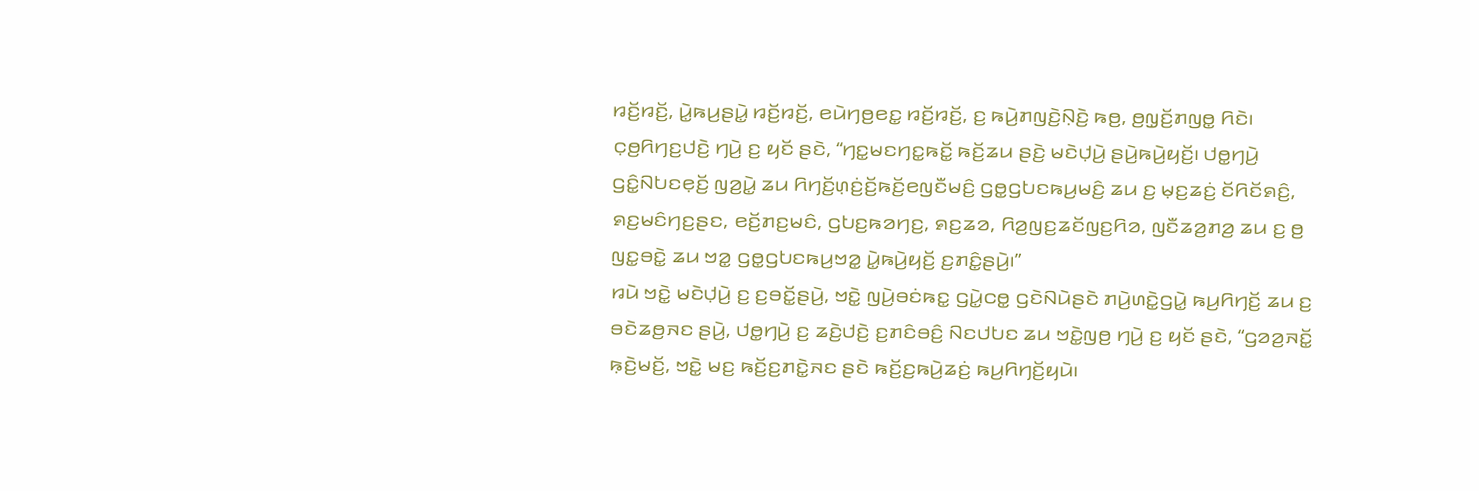ꤙꤢꤩ꤬ꤙꤢꤩ꤬, ꤣꤧ꤭ꤒꤣ꤬ꤔꤣꤧ꤭ ꤙꤢꤩ꤬ꤙꤢꤩ꤬, ꤕꤣꤧꤚꤥ꤬ꤕꤢ꤭ ꤙꤢꤩ꤬ꤙꤢꤩ꤬, ꤢ꤬ ꤒꤣꤧ꤬ꤊꤜꤢꤧ꤬ꤡ꤫ꤢꤧ꤬ ꤒꤥ꤬, ꤥ꤬ꤜ꤫ꤢꤩ꤬ꤊꤜꤥ꤭ ꤖꤢꤧ꤯
ꤍ꤫ꤥ꤬ꤖꤚꤢ꤬ꤓꤢꤧ꤬ ꤚꤣꤧ꤬ ꤢ꤬ ꤟꤢꤩ ꤔꤢꤧ, “ꤚꤢ꤭ꤗꤢꤚꤢ꤭ꤒꤢꤩ꤭ ꤒꤢꤩ꤬ꤘꤣ ꤔꤢꤧ꤬ ꤗꤢꤧꤓ꤫ꤣꤧ꤬ ꤔꤣꤧ꤬ꤒꤣꤧ꤬ꤟꤢꤩ꤬꤯ ꤓꤥ꤭ꤚꤣꤧ꤬ ꤞꤢꤨ꤭ꤡꤝꤢꤕ꤫ꤢꤩ꤬ ꤜꤤ꤬ꤣꤧ꤭ ꤘꤣ ꤖꤚꤢꤩ꤬ꤛ꤫ꤢꤦ꤬ꤢꤩ꤬ꤒꤢꤩ꤬ꤕꤜꤢꤪꤗꤢꤨ꤬ ꤞꤥ꤭ꤞꤝꤢꤒꤣ꤬ꤗꤢꤨ꤬ ꤘꤣ ꤢ꤬ ꤗ꤫ꤢ꤬ꤘꤢꤦ꤬ ꤢꤩꤖꤢꤩꤎꤢꤨ꤬, ꤎꤢ꤬ꤗꤢꤨꤚꤢ꤬ꤔꤢ, ꤕꤢꤩ꤬ꤊꤢ꤬ꤗꤢꤨ, ꤞꤝꤢ꤬ꤒꤤꤚꤢ꤬, ꤎꤢ꤬ꤘꤤ, ꤖꤤ꤬ꤜꤢ꤬ꤘꤢꤩꤜꤢ꤬ꤖꤤ, ꤜꤢꤪꤘꤤ꤬ꤊꤤ꤬ ꤘꤣ ꤢ꤬ ꤥ꤬ ꤜꤢ꤭ꤋꤢꤧ꤭ ꤘꤣ ꤠꤤ꤭ ꤞꤥ꤭ꤞꤝꤢꤒꤣ꤬ꤠꤤ꤭ ꤣꤧ꤭ꤒꤣꤧ꤬ꤟꤢꤩ꤬ ꤢ꤬ꤊꤢꤨ꤭ꤔꤣꤧ꤬꤯”
ꤙꤣꤧ ꤠꤢꤧ꤭ ꤗꤢꤧꤓ꤫ꤣꤧ꤬ ꤢ꤬ ꤢ꤬ꤋꤢꤩ꤭ꤔꤣꤧ꤬, ꤠꤢꤧ꤭ ꤜꤣꤧ꤬ꤋꤢꤦꤒꤢ꤭ ꤞꤣꤧ꤭ꤍꤥ꤭ ꤞꤢꤧꤡꤣꤧꤔꤢꤧ ꤊꤣꤧ꤬ꤛꤢꤧ꤭ꤞꤣꤧ꤭ ꤒꤣ꤬ꤖꤚꤢꤩ꤬ ꤘꤣ ꤢ꤬ ꤋꤢꤧꤘꤥ꤬ꤏꤢ ꤔꤣꤧ꤬, ꤓꤥ꤭ꤚꤣꤧ꤬ ꤢ꤬ ꤘꤢꤧ꤬ꤓꤢꤧ꤬ ꤢ꤬ꤊꤢꤨꤋꤢꤨ꤬ ꤡꤢꤓꤝꤢ ꤘꤣ ꤠꤢꤧ꤭ꤜꤥ꤬ ꤚꤣꤧ꤬ ꤢ꤬ ꤟꤢꤩ ꤔꤢꤧ, “ꤞꤤꤤ꤬ꤏꤢꤩ꤭ ꤒ꤫ꤢꤧ꤬ꤗꤢꤩ꤬, ꤠꤢꤧ꤭ ꤗꤢ꤬ ꤒꤢꤩ꤬ꤢ꤬ꤊꤢꤧ꤭ꤏꤢ ꤔꤢꤧ ꤒꤢꤩ꤬ꤢ꤬ꤒꤣꤧ꤬ꤘꤢꤦ꤬ ꤒꤣ꤬ꤖꤚꤢꤩ꤬ꤟꤣꤧ꤯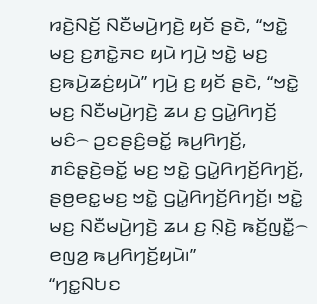ꤙꤢꤧ꤬ꤡꤢꤩ꤬ ꤡꤢꤪꤗꤣꤧ꤬ꤚꤢꤧ꤬ ꤟꤢꤩ ꤔꤢꤧ, “ꤠꤢꤧ꤭ ꤗꤢ꤬ ꤢ꤬ꤊꤢꤧ꤭ꤏꤢ ꤟꤣꤧ ꤚꤣꤧ꤬ ꤠꤢꤧ꤭ ꤗꤢ꤬ ꤢ꤬ꤒꤣꤧ꤬ꤘꤢꤦ꤬ꤟꤣꤧ” ꤚꤣꤧ꤬ ꤢ꤬ ꤟꤢꤩ ꤔꤢꤧ, “ꤠꤢꤧ꤭ ꤗꤢ꤬ ꤡꤢꤪꤗꤣꤧ꤬ꤚꤢꤧ꤬ ꤘꤣ ꤢ꤬ ꤞꤣꤧ꤭ꤖꤚꤢꤩ꤬ ꤗꤢꤨ꤮ ꤑꤢꤔꤢꤨ꤬ꤋꤢꤩ꤭ ꤒꤣ꤬ꤖꤚꤢꤩ꤬, ꤊꤢꤨꤔ꤫ꤢꤧ꤬ꤋꤢꤩ꤭ ꤗꤢ꤬ ꤠꤢꤧ꤭ ꤞꤣꤧ꤭ꤖꤚꤢꤩ꤬ꤖꤚꤢꤩ꤬, ꤔꤥ꤬ꤕꤢ꤭ꤗꤢ꤬ ꤠꤢꤧ꤭ ꤞꤣꤧ꤭ꤖꤚꤢꤩ꤬ꤖꤚꤢꤩ꤬꤯ ꤠꤢꤧ꤭ ꤗꤢ꤬ ꤡꤢꤪꤗꤣꤧ꤬ꤚꤢꤧ꤬ ꤘꤣ ꤢ꤬ ꤡ꤫ꤢꤧ꤬ ꤒꤢꤩ꤬ꤜꤢꤪ꤭꤮ ꤕꤜꤤ꤬ ꤒꤣ꤬ꤖꤚꤢꤩ꤬ꤟꤣꤧ꤯”
“ꤚꤢ꤭ꤡꤝꤢ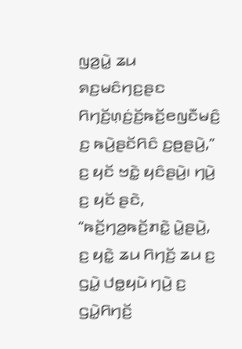ꤜꤤ꤬ꤣꤧ꤭ ꤘꤣ ꤎꤢ꤬ꤗꤢꤨꤚꤢ꤬ꤔꤢ ꤖꤚꤢꤩ꤬ꤛ꤫ꤢꤦ꤬ꤢꤩ꤬ꤒꤢꤩ꤬ꤕꤜꤢꤪꤗꤢꤨ꤬ ꤢ꤬ ꤒꤣꤧ꤬ꤔꤢꤩꤖꤢꤨ ꤢ꤬ꤥ꤬ꤔꤣꤧ꤬,” ꤢ꤬ ꤟꤢꤩ ꤠꤢꤧ꤭ ꤟꤢꤨꤔꤣꤧ꤬꤯ ꤚꤣꤧ꤬ ꤢ꤬ ꤟꤢꤩ ꤔꤢꤧ, “ꤒꤢꤩ꤬ꤚꤤ꤬ꤒꤢꤩ꤬ꤊꤢꤧ꤭ ꤣꤧ꤭ꤔꤣꤧ꤬, ꤢ꤬ ꤟꤢꤧ꤭ ꤘꤣ ꤖꤚꤢꤩ꤬ ꤘꤣ ꤢ꤬ ꤞꤣꤧ꤭ ꤓꤥ꤭ꤟꤣꤧ ꤚꤣꤧ꤬ ꤢ꤬ ꤞꤣꤧ꤭ꤖꤚꤢꤩ꤬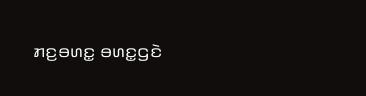ꤊꤢ꤬ꤋꤛꤢ꤭ ꤋꤛꤢ꤭ꤞꤢꤧ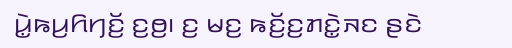ꤣꤧ꤭ꤒꤣ꤬ꤖꤚꤢꤩ꤬ ꤢ꤬ꤥ꤬꤯ ꤢ꤬ ꤗꤢ꤬ ꤒꤢꤩ꤬ꤢ꤬ꤊꤢꤧ꤭ꤏꤢ ꤔꤢꤧ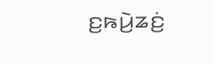ꤢ꤬ꤒꤣꤧ꤬ꤘꤢꤦ꤬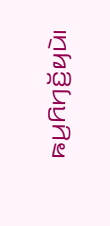ꤒꤣ꤬ꤖꤚꤢꤩ꤬ꤟꤣꤧ꤯